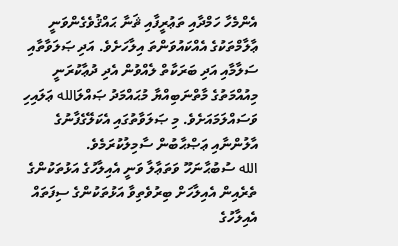އެންމެހާ ހަމްދާއި ތަޢުރީފާއި ޘަނާ ޙައްޤުވެގެންވަނީ ޢާލާމްތަކުގެ އެއްކައުވަންތަ އިލާހަށެވެ. އަދި ޞަލަވާތާއި ސަލާމާއި އަދި ބަރަކާތް ލެއްވުން އެދި ދުޢާކުރަނީ މިއުއްމަތުގެ މާތްނަބިއްޔާ މުޙައްމަދު ޞައްލަالله ޢަލައިހި ވަސައްލަމައަށެވެ. މި ޞަލަވާތުގައި އެކަލޭގެފާނުގެ އާލުންނާއި ޢަޞްޙާބުން ސާމިލުކުރަމެވެ.
الله ސުބުޙާނަހޫ ވަތަޢާލާ ވަނީ އެއިލާހުގެ އަޅުތަކުންގެ ތެރެއިން އެއިލާހަށް ބިރުވެތިވާ އަޅުތަކުންގެ ސިފަތައް އެއިލާހުގެ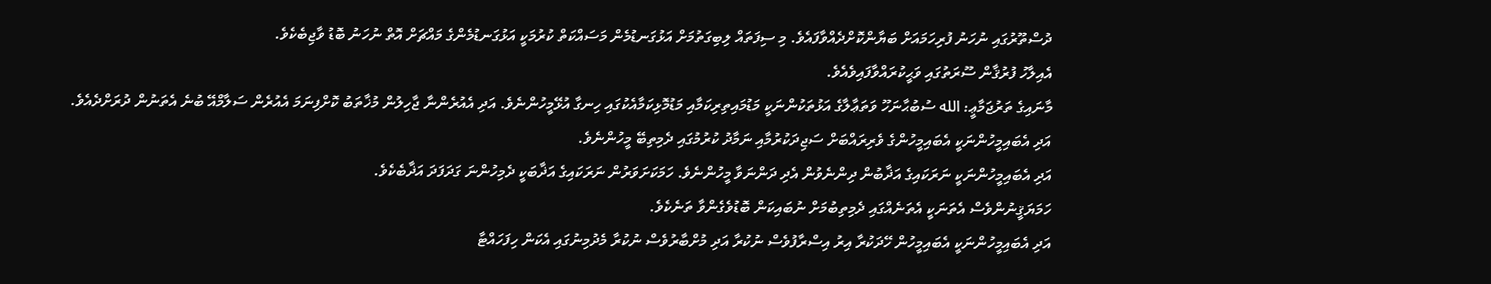ދުސްތޫރުގައި ނުހަނު ފުރިހަމައަށް ބަޔާންކޮށްދެއްވާފައެވެ. މި ސިފަތައް ލިބިގަތުމަށް އަޅުގަނޑުމެން މަސައްކަތް ކުރުމަކީ އަޅުގަނޑުމެންގެ މައްޗަށް އޮތް ނުހަނު ބޮޑު ވާޖިބެކެވެ.
އެއިލާހު ފުރުޤާން ސޫރަތުގައި ވަޙީކުރައްވާފައިވެއެވެ.
މާނައިގެ ތަރުޖަމާޢީ: الله ސުބުޙާނަހޫ ވަތަޢާލާގެ އަޅުތަކުންނަކީ މަޑުމައިތިރިކަމާއި މަޑުމޮޅިކަމާއެކުގައި ހިނގާ އުޅޭމީހުންނެވެ. އަދި އެއުރެންނާ ޖާހިލުން މުޚާތަބު ކޮށްފިނަމަ އެއުރެން ސަލާމްއޭ ބުނެ އެތަނުން ދުރަށްދެއެވެ.
އަދި އެބައިމީހުންނަކީ އެބައިމީހުންގެ ވެރިރައްބަށް ސަޖިދަކުރުމާއި ނަމާދު ކުރުމުގައި ދެމިތިބޭ މީހުންނެވެ.
އަދި އެބައިމީހުންނަކީ ނަރަކައިގެ އަޛާބުން ދިންނެވުން އެދި ދަންނަވާ މީހުންނެވެ. ހަމަކަށަވަރުން ނަރަކައިގެ އަޛާބަކީ ދެމިހުންނަ ގަދަފަދަ އަޛާބެކެވެ.
ހަމަޔަޤީނުންވެސް އެތަނަކީ އެތަނެއްގައި ދެމިތިބުމަށް ނުބައިކަން ބޮޑުވެގެންވާ ތަނެކެވެ.
އަދި އެބައިމީހުންނަކީ އެބައިމީހުން ހޭދަކުރާ އިރު އިސްރާފުވެސް ނުކުރާ އަދި މުށްބާރުވެސް ނުކުރާ މެދުމިނުގައި އެކަން ހިފަހައްޓާ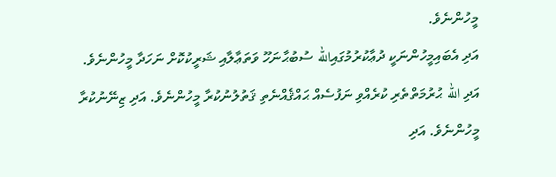މީހުންނެވެ.
އަދި އެބައިމީހުންނަކީ ދުޢާކުރުމުގައިالله ސުބުޙާނަހޫ ވަތަޢާލާއި ޝަރީކުކޮށް ނަހަދާ މީހުންނެވެ. އަދި الله ޙުރުމަތްތެރި ކުރެއްވި ނަފުސެއް ޙައްޤެއްނެތި ޤަތުލުނުކުރާ މީހުންނެވެ. އަދި ޒިނޭނުކުރާ މީހުންނެވެ. އަދި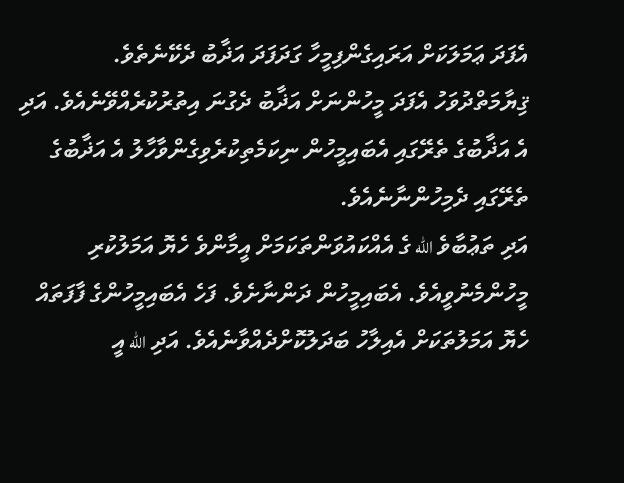އެފަދަ ޢަމަލަކަށް އަރައިގެންފިމީހާ ގަދަފަދަ އަޛާބު ދެކޭނެތެވެ.
ޤިޔާމަތްދުވަހު އެފަދަ މީހުންނަށް އަޛާބު ދެގުނަ އިތުރުކުރެއްވޭނެއެވެ. އަދި އެ އަޛާބުގެ ތެރޭގައި އެބައިމީހުން ނިކަމެތިކުރެވިގެންވާހާލު އެ އަޛާބުގެ ތެރޭގައި ދެމިހުންނާނެއެވެ.
އަދި ތަޢުބާވެ الله ގެ އެއްކައުވަންތަކަމަށް އީމާންވެ ހެޔޮ އަމަލުކުރި މީހުންމެނުވީއެވެ. އެބައިމީހުން ދަންނާށެވެ. ފަހެ އެބައިމީހުންގެ ފާފަތައް ހެޔޮ އަމަލުތަކަށް އެއިލާހު ބަދަލުކޮށްދެއްވާނެއެވެ. އަދި الله އީ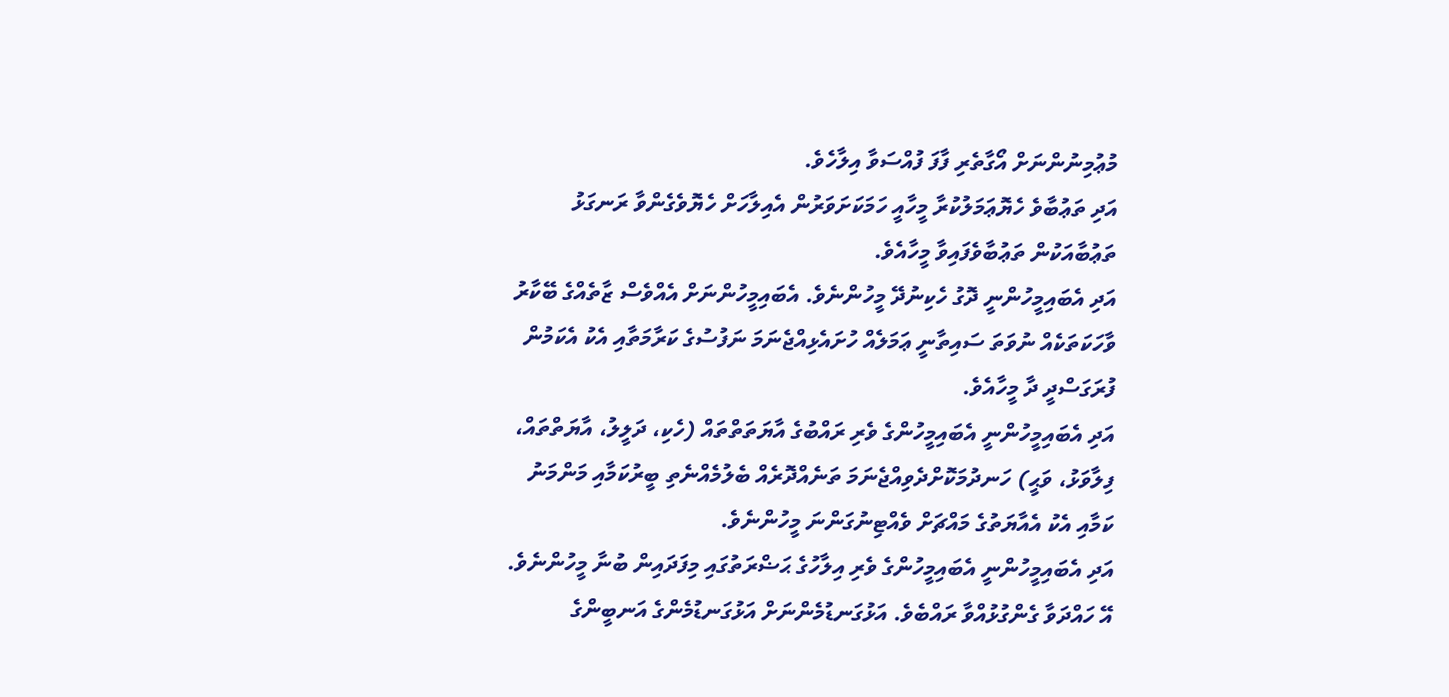މުޢުމިނުންނަށް އޯގާތެރި ފާފަ ފުއްސަވާ އިލާހެވެ.
އަދި ތަޢުބާވެ ހެޔޮޢަމަލުކުރާ މީހާއީ ހަމަކަށަވަރުން އެއިލާހަށް ހެޔޮވެގެންވާ ރަނގަޅު ތަޢުބާއަކުން ތަޢުބާވެފައިވާ މީހާއެވެ.
އަދި އެބައިމީހުންނީ ދޮގު ހެކިނުދޭ މީހުންނެވެ. އެބައިމީހުންނަށް އެއްވެސް ޒާތެއްގެ ބޭކާރު ވާހަކަތަކެއް ނުވަތަ ސައިތާނީ ޢަމަލެއް ހުށައެޅިއްޖެނަމަ ނަފުސުގެ ކަރާމަތާއި އެކު އެކަމުން ފުރަގަސްދީ ދާ މީހާއެވެ.
އަދި އެބައިމީހުންނީ އެބައިމީހުންގެ ވެރި ރައްބުގެ އާޔަތަތްތައް (ހެކި، ދަލީލު، އާޔަތްތައް، ފިލާވަޅު، ވަޙީ) ހަނދުމަކޮށްދެވިއްޖެނަމަ ތަނެއްދޮރެއް ބެލުމެއްނެތި ބީރުކަމާއި މަންމަނު ކަމާއި އެކު އެއާޔަތުގެ މައްޗަށް ވެއްޓިނުގަންނަ މީހުންނެވެ.
އަދި އެބައިމީހުންނީ އެބައިމީހުންގެ ވެރި އިލާހުގެ ޙަޟްރަތުގައި މިފަދައިން ބުނާ މީހުންނެވެ. އޭ ހައްދަވާ ގެންގުޅުއްވާ ރައްބެވެ. އަޅުގަނޑުމެންނަށް އަޅުގަނޑުމެންގެ އަނބީންގެ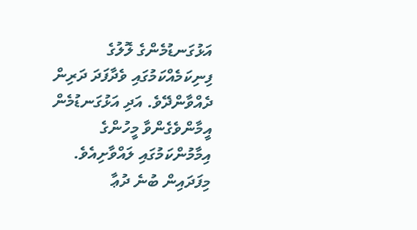އަޅުގަނޑުމެންގެ ލޮލުގެ ފިނިކަމެއްކަމުގައި ވެދާފަދަ ދަރިން ދެއްވާންދޭވެ. އަދި އަޅުގަނޑުމެން އީމާންވެގެންވާ މީހުންގެ އިމާމުންކަމުގައި ލައްވާށިއެވެ. މިފަދައިން ބުނެ ދުޢާ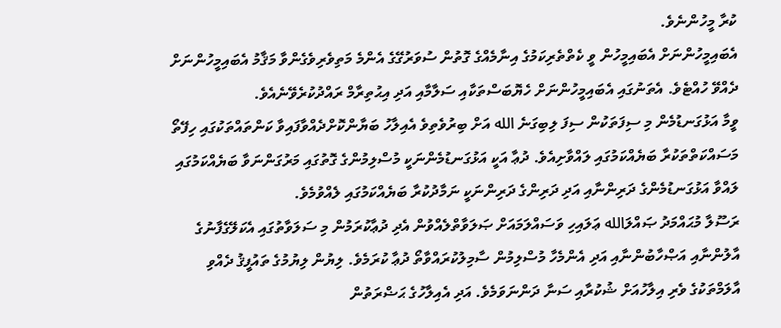ކުރާ މީހުންނެވެ.
އެބައިމީހުންނަށް އެބައިމީހުން ވީ ކެތްތެރިކަމުގެ އިނާމެއްގެ ގޮތުން ސުވަރުގޭގެ އެންމެ މަތިވެރިވެގެންވާ މަޤާމު އެބައިމީހުންނަށް ދެއްވޭ ހުއްޓެވެ. އެތަނުގައި އެބައިމީހުންނަށް ހެޔޮބަސްތަކާއި ސަލާމާއި އަދި އިޙުތިރާމް ރައްދުކުރެވޭނެއެވެ.
ވީމާ އަޅުގަނޑުމެން މި ސިފަތަކުން ސިފަ ލިބިގަނެ الله އަށް ބިރުވެތިވެ އެއިލާހު ބަޔާންކޮށްދެއްވާފައިވާ ކަންތައްތަކުގައި ހިފޭތޯ މަސައްކަތްތަކުރާ ބަޔެއްކަމުގައި ލައްވާށިއެވެ. ދުޢާ އަކީ އަޅުގަނޑުމެންނަކީ މުސްލިމުންގެ ގޮތުގައި މަރުގަންނަވާ ބަޔެއްކަމުގައި ލައްވާ އަޅުގަނޑުމެންގެ ދަރިންނާއި އަދި ދަރިންގެ ދަރިންނަކީ ނަމާދުކުރާ ބަޔެއްކަމުގައި ލެއްވުމެވެ.
ރަސޫލާ މުޙައްމަދު ޞައްލަالله ޢަލައިހި ވަސައްލަމައަށް ޞަލަވާތްލެއްވުން އެދި ދުޢާކުރަމުން މި ސަލަވާތުގައި އެކަލޭގެފާނުގެ އާލުންނާއި އަޞްހާބުންނާއި އަދި އެންމެހާ މުސްލިމުން ސާމިލުކުރައްވާތޯ ދުޢާ ކުރަމެވެ. ލިޔުން ލިޔުމުގެ ތައުފީޤު ދެއްވި އާލަމްތަކުގެ ވެރި އިލާހުއަށް ޝުކުރާއި ސަނާ ދަންނަވަމެވެ. އަދި އެއިލާހުގެ ޙަޟްރަތުން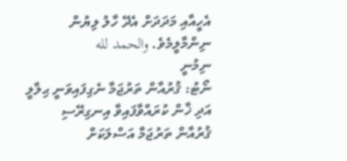އެހީއާއި މަދަދަށް އެދޭ ހާލު ލިޔުން ނިންމާލީމެވެ. والحمد لله
ނިމުނީ
ނޯޓު: ޤުރުއާން ތަރުޖަމާ ނެގިފައިވަނީ ޙިލާލީ އަދި ޚާން ކުރައްވާފައިވާ އިނގިރޭސި ޤުރުއާން ތަރުޖަމާ އަސްލަކަށް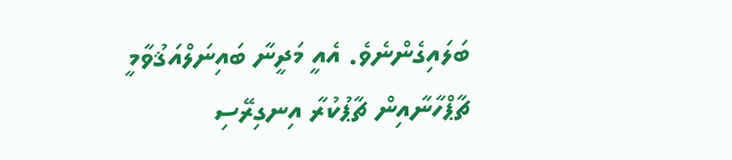ބަލައިގެންނެވެ. އެއީ މަދީނާ ބައިނަލްއަޤުވާމީ ޗާޕްހާނާއިން ޗާޕުކުރާ އިނގިރޭސި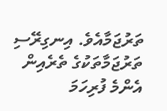ތަރުޖަމާއެވެ. އިނގިރޭސި ތަރުޖަމާތަކުގެ ތެރެއިން އެންމެ ފުރިހަމަ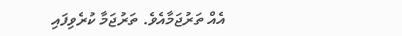އެއް ތަރުޖަމާއެވެ. ތަރުޖަމާ ކުރެވިފައި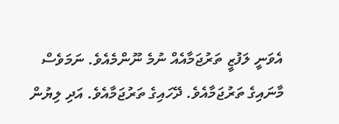އެވަނީ ލަފުޒީ ތަރުޖަމާއެއް ނުމެ ނޫންމެއެވެ. ނަމަވެސް މާނައިގެ ތަރުޖަމާއެވެ. ދޭހައިގެ ތަރުޖަމާއެވެ. އަދި ލިޔުން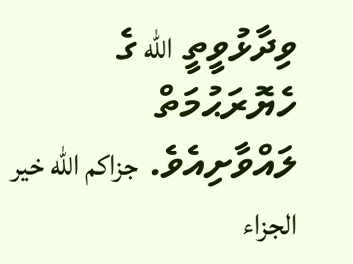ވިދާޅުވީތީ الله ގެ ހެޔޮރަޙުމަތް ލައްވާށިއެވެ. جزاكم الله خير الجزاء